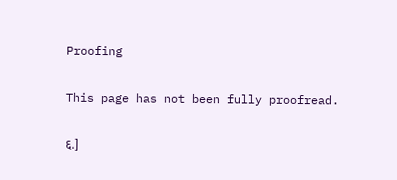Proofing

This page has not been fully proofread.

६.]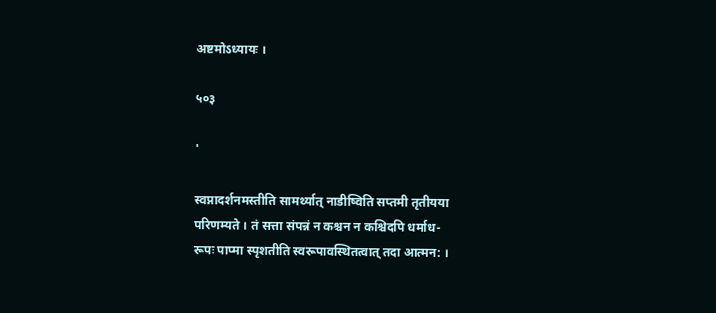अष्टमोऽध्यायः ।

५०३

'

स्वप्नादर्शनमस्तीति सामर्थ्यात् नाडीष्विति सप्तमी तृतीयया
परिणम्यते । तं सत्ता संपन्नं न कश्चन न कश्चिदपि धर्माध-
रूपः पाप्मा स्पृशतीति स्वरूपावस्थितत्वात् तदा आत्मन: ।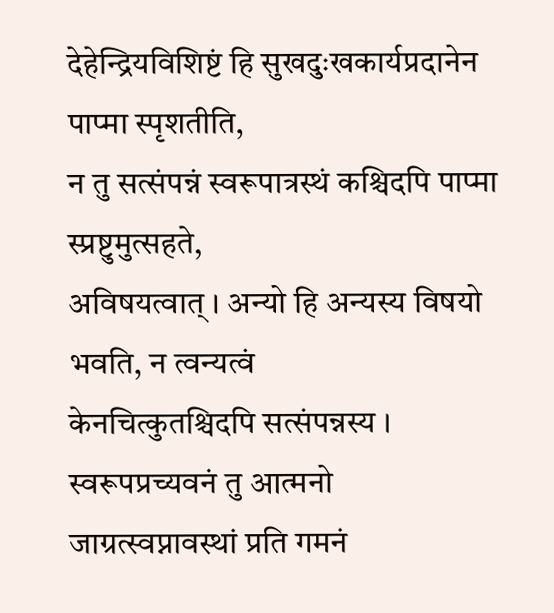देहेन्द्रियविशिष्टं हि सुखदुःखकार्यप्रदानेन पाप्मा स्पृशतीति,
न तु सत्संपन्नं स्वरूपात्रस्थं कश्चिदपि पाप्मा स्प्रष्टुमुत्सहते,
अविषयत्वात् । अन्यो हि अन्यस्य विषयो भवति, न त्वन्यत्वं
केनचित्कुतश्चिदपि सत्संपन्नस्य । स्वरूपप्रच्यवनं तु आत्मनो
जाग्रत्स्वप्नावस्थां प्रति गमनं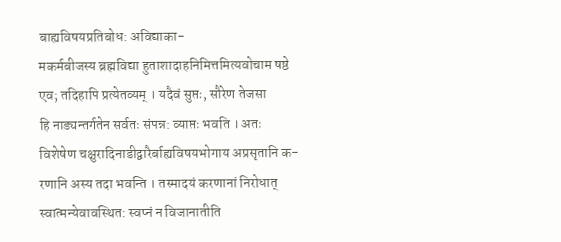बाह्यविषयप्रतिबोध: अविद्याका-
मकर्मबीजस्य ब्रह्मविद्या हुताशादाहनिमित्तमित्यवोचाम षष्ठे
एव; तदिहापि प्रत्येतव्यम् । यदैवं सुप्तः, सौरेण तेजसा
हि नाड्यन्तर्गतेन सर्वतः संपन्न: व्याप्तः भवति । अतः
विशेषेण चक्षुरादिनाडीद्वारैर्बाह्यविषयभोगाय अप्रसृतानि क-
रणानि अस्य तदा भवन्ति । तस्मादयं करणानां निरोधात्
स्वात्मन्येवावस्थित: स्वप्नं न विजानातीति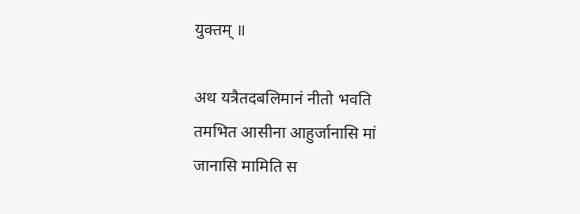युक्तम् ॥

अथ यत्रैतदबलिमानं नीतो भवति
तमभित आसीना आहुर्जानासि मां
जानासि मामिति स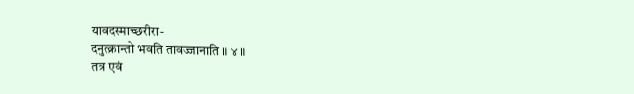यावदस्माच्छरीरा-
दनुत्क्रान्तो भवति तावज्जानाति ॥ ४ ॥
तत्र एवं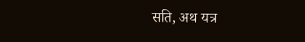सति, अथ यत्र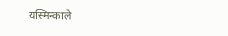यस्मिन्काले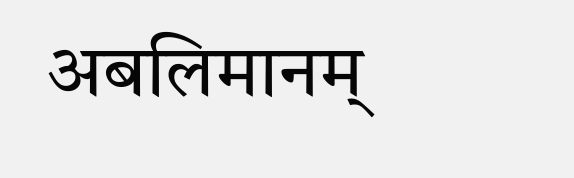अबलिमानम्